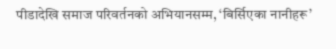पीडादेखि समाज परिवर्तनको अभियानसम्म, ‘बिर्सिएका नानीहरू’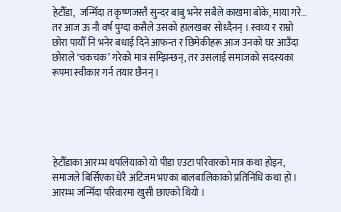हेटौँडा,  जन्मिँदा त कृष्णजस्तै सुन्दर बाबु भनेर सबैले काखमा बोके, माया गरे… तर आज ऊ नौ वर्ष पुग्दा कसैले उसको हालखबर सोध्दैनन् । स्वथ्य र राम्रो छोरा पायौँ नि भनेर बधाई दिने आफन्त र छिमेकीहरू आज उनको घर आउँदा छोराले ‘चकचक’ गरेको मात्र सम्झिन्छन्, तर उसलाई समाजको सदस्यका रूपमा स्वीकार गर्न तयार छैनन् ।





हेटौँडाका आरम्भ थपलियाको यो पीडा एउटा परिवारको मात्र कथा होइन, समाजले बिर्सिएका धेरै अटिजम भएका बालबालिकाको प्रतिनिधि कथा हो । आरम्भ जन्मिँदा परिवारमा खुसी छाएको थियो ।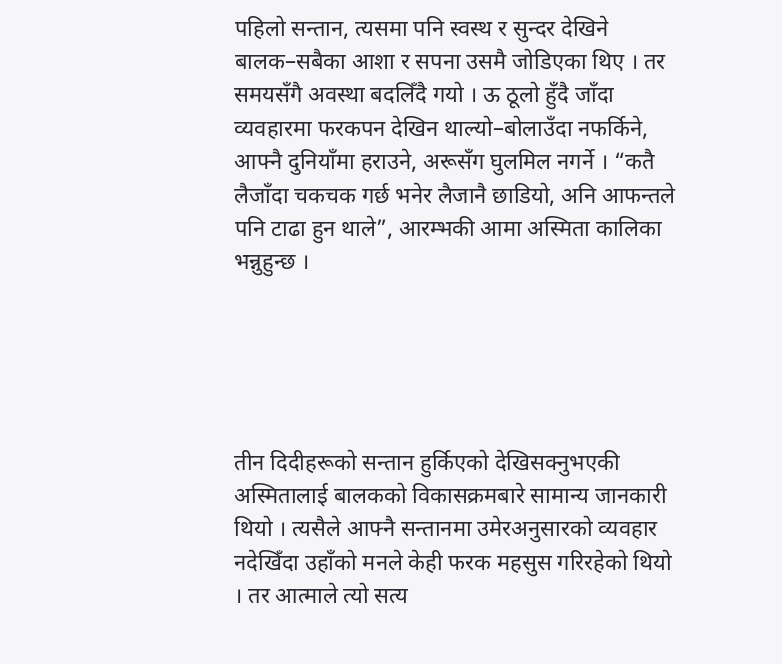पहिलो सन्तान, त्यसमा पनि स्वस्थ र सुन्दर देखिने बालक–सबैका आशा र सपना उसमै जोडिएका थिए । तर समयसँगै अवस्था बदलिँदै गयो । ऊ ठूलो हुँदै जाँदा व्यवहारमा फरकपन देखिन थाल्यो–बोलाउँदा नफर्किने, आफ्नै दुनियाँमा हराउने, अरूसँग घुलमिल नगर्ने । “कतै लैजाँदा चकचक गर्छ भनेर लैजानै छाडियो, अनि आफन्तले पनि टाढा हुन थाले”, आरम्भकी आमा अस्मिता कालिका भन्नुहुन्छ ।





तीन दिदीहरूको सन्तान हुर्किएको देखिसक्नुभएकी अस्मितालाई बालकको विकासक्रमबारे सामान्य जानकारी थियो । त्यसैले आफ्नै सन्तानमा उमेरअनुसारको व्यवहार नदेखिँदा उहाँको मनले केही फरक महसुस गरिरहेको थियो । तर आत्माले त्यो सत्य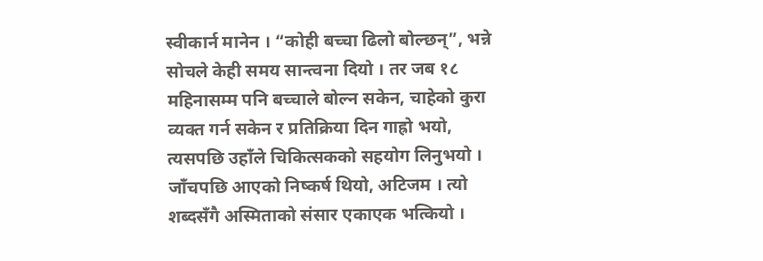स्वीकार्न मानेन । “कोही बच्चा ढिलो बोल्छन्”, भन्ने सोचले केही समय सान्त्वना दियो । तर जब १८ महिनासम्म पनि बच्चाले बोल्न सकेन, चाहेको कुरा व्यक्त गर्न सकेन र प्रतिक्रिया दिन गाह्रो भयो, त्यसपछि उहाँले चिकित्सकको सहयोग लिनुभयो । जाँचपछि आएको निष्कर्ष थियो, अटिजम । त्यो शब्दसँगै अस्मिताको संसार एकाएक भत्कियो ।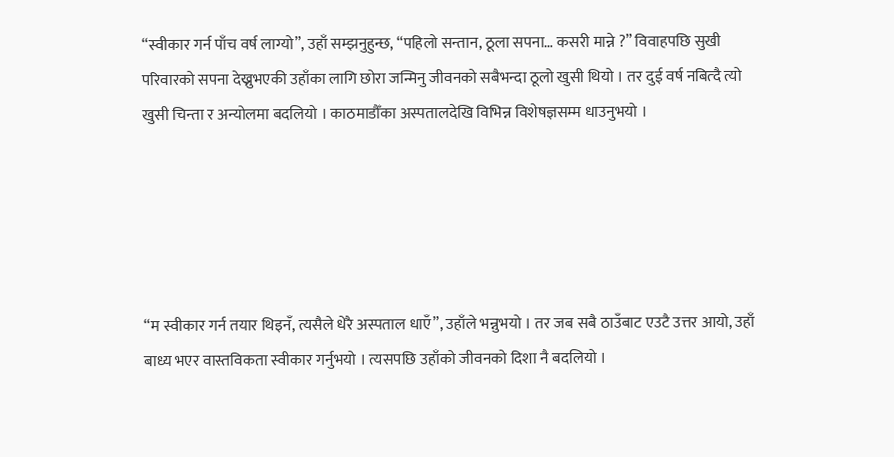“स्वीकार गर्न पाँच वर्ष लाग्यो”, उहाँ सम्झनुहुन्छ, “पहिलो सन्तान, ठूला सपना… कसरी मान्ने ?” विवाहपछि सुखी परिवारको सपना देख्नुभएकी उहाँका लागि छोरा जन्मिनु जीवनको सबैभन्दा ठूलो खुसी थियो । तर दुई वर्ष नबित्दै त्यो खुसी चिन्ता र अन्योलमा बदलियो । काठमाडौँका अस्पतालदेखि विभिन्न विशेषज्ञसम्म धाउनुभयो ।





“म स्वीकार गर्न तयार थिइनँ, त्यसैले धेरै अस्पताल धाएँ”, उहाँले भन्नुभयो । तर जब सबै ठाउँबाट एउटै उत्तर आयो, उहाँ बाध्य भएर वास्तविकता स्वीकार गर्नुभयो । त्यसपछि उहाँको जीवनको दिशा नै बदलियो ।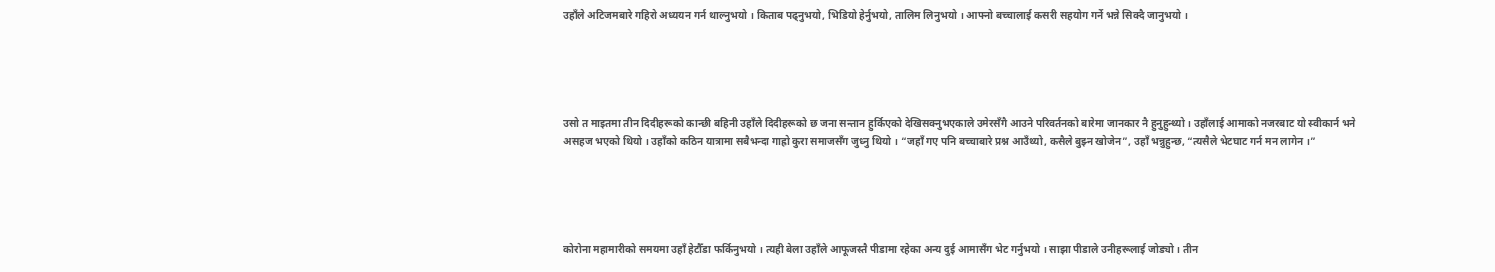उहाँले अटिजमबारे गहिरो अध्ययन गर्न थाल्नुभयो । किताब पढ्नुभयो, भिडियो हेर्नुभयो, तालिम लिनुभयो । आफ्नो बच्चालाई कसरी सहयोग गर्ने भन्ने सिक्दै जानुभयो ।





उसो त माइतमा तीन दिदीहरूको कान्छी बहिनी उहाँले दिदीहरूको छ जना सन्तान हुर्किएको देखिसक्नुभएकाले उमेरसँगै आउने परिवर्तनको बारेमा जानकार नै हुनुहुन्थ्यो । उहाँलाई आमाको नजरबाट यो स्वीकार्न भने असहज भएको थियो । उहाँको कठिन यात्रामा सबैभन्दा गाह्रो कुरा समाजसँग जुध्नु थियो । “जहाँ गए पनि बच्चाबारे प्रश्न आउँथ्यो, कसैले बुझ्न खोजेन”, उहाँ भन्नुहुन्छ, “त्यसैले भेटघाट गर्न मन लागेन ।”





कोरोना महामारीको समयमा उहाँ हेटौँडा फर्किनुभयो । त्यही बेला उहाँले आफूजस्तै पीडामा रहेका अन्य दुई आमासँग भेट गर्नुभयो । साझा पीडाले उनीहरूलाई जोड्यो । तीन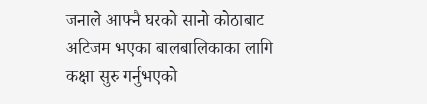जनाले आफ्नै घरको सानो कोठाबाट अटिजम भएका बालबालिकाका लागि कक्षा सुरु गर्नुभएको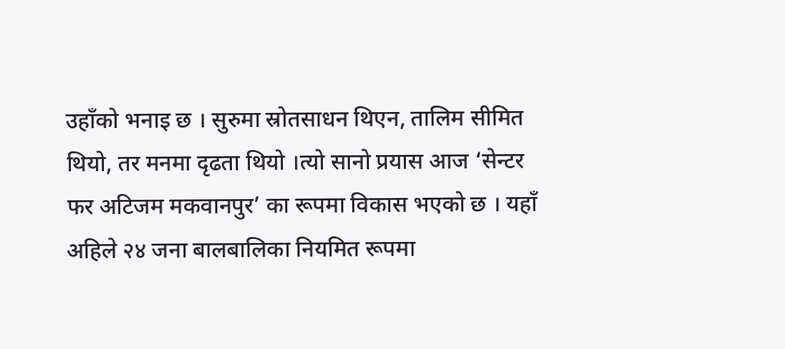उहाँको भनाइ छ । सुरुमा स्रोतसाधन थिएन, तालिम सीमित थियो, तर मनमा दृढता थियो ।त्यो सानो प्रयास आज ‘सेन्टर फर अटिजम मकवानपुर’ का रूपमा विकास भएको छ । यहाँ अहिले २४ जना बालबालिका नियमित रूपमा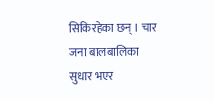सिकिरहेका छन् । चार जना बालबालिका सुधार भएर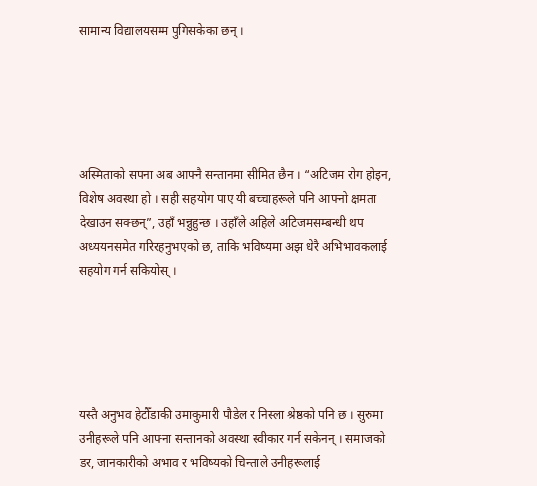सामान्य विद्यालयसम्म पुगिसकेका छन् ।





अस्मिताको सपना अब आफ्नै सन्तानमा सीमित छैन । “अटिजम रोग होइन, विशेष अवस्था हो । सही सहयोग पाए यी बच्चाहरूले पनि आफ्नो क्षमता देखाउन सक्छन्”, उहाँ भन्नुहुन्छ । उहाँले अहिले अटिजमसम्बन्धी थप अध्ययनसमेत गरिरहनुभएको छ, ताकि भविष्यमा अझ धेरै अभिभावकलाई सहयोग गर्न सकियोस् ।





यस्तै अनुभव हेटौँडाकी उमाकुमारी पौडेल र निस्ला श्रेष्ठको पनि छ । सुरुमा उनीहरूले पनि आफ्ना सन्तानको अवस्था स्वीकार गर्न सकेनन् । समाजको डर, जानकारीको अभाव र भविष्यको चिन्ताले उनीहरूलाई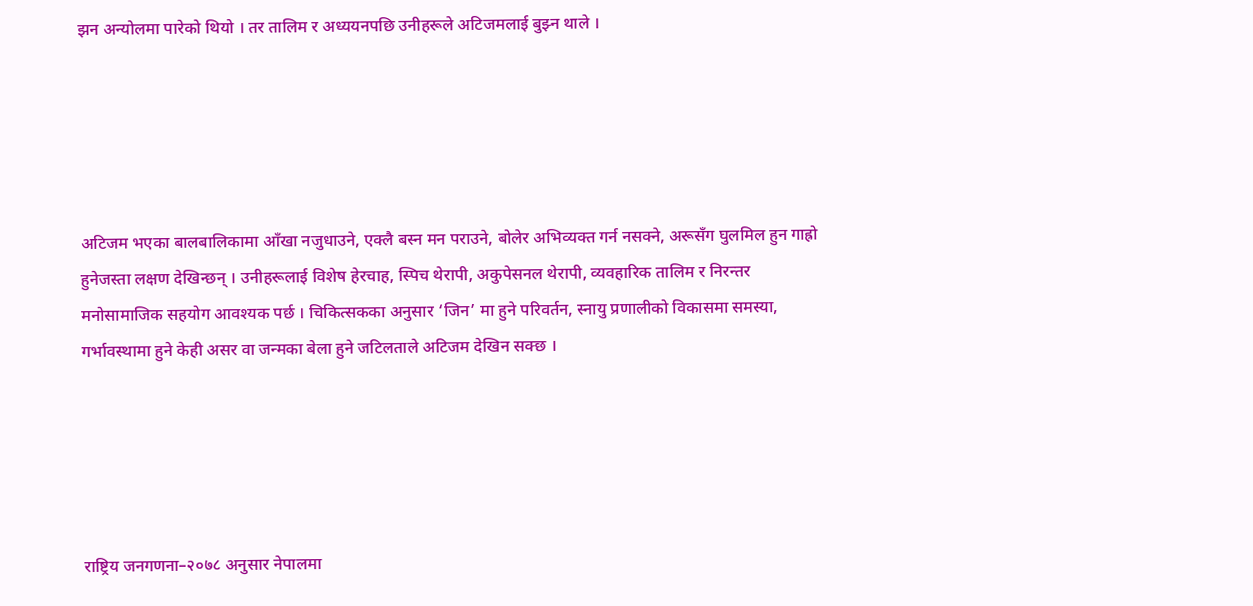झन अन्योलमा पारेको थियो । तर तालिम र अध्ययनपछि उनीहरूले अटिजमलाई बुझ्न थाले ।





अटिजम भएका बालबालिकामा आँखा नजुधाउने, एक्लै बस्न मन पराउने, बोलेर अभिव्यक्त गर्न नसक्ने, अरूसँग घुलमिल हुन गाह्रो हुनेजस्ता लक्षण देखिन्छन् । उनीहरूलाई विशेष हेरचाह, स्पिच थेरापी, अकुपेसनल थेरापी, व्यवहारिक तालिम र निरन्तर मनोसामाजिक सहयोग आवश्यक पर्छ । चिकित्सकका अनुसार ‘जिन’ मा हुने परिवर्तन, स्नायु प्रणालीको विकासमा समस्या, गर्भावस्थामा हुने केही असर वा जन्मका बेला हुने जटिलताले अटिजम देखिन सक्छ ।





राष्ट्रिय जनगणना–२०७८ अनुसार नेपालमा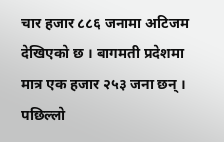चार हजार ८८६ जनामा अटिजम देखिएको छ । बागमती प्रदेशमा मात्र एक हजार २५३ जना छन् । पछिल्लो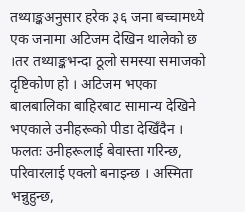तथ्याङ्कअनुसार हरेक ३६ जना बच्चामध्ये एक जनामा अटिजम देखिन थालेको छ ।तर तथ्याङ्कभन्दा ठूलो समस्या समाजको दृष्टिकोण हो । अटिजम भएका बालबालिका बाहिरबाट सामान्य देखिने भएकाले उनीहरूको पीडा देखिँदैन । फलतः उनीहरूलाई बेवास्ता गरिन्छ, परिवारलाई एक्लो बनाइन्छ । अस्मिता भन्नुहुन्छ,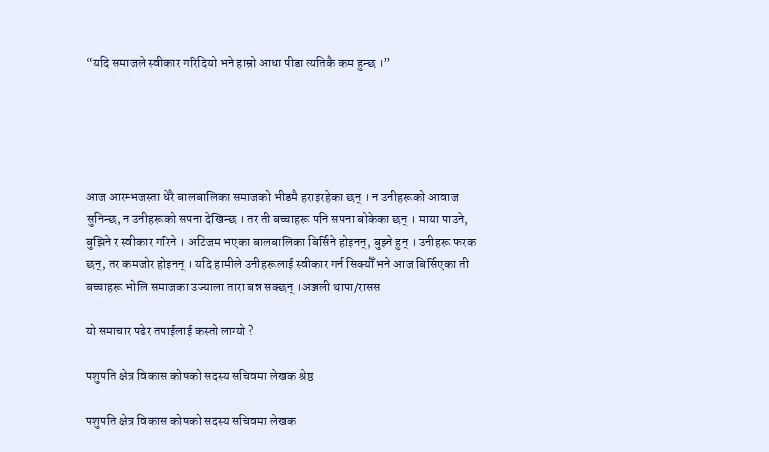“यदि समाजले स्वीकार गरिदियो भने हाम्रो आधा पीडा त्यतिकै कम हुन्छ ।”





आज आरम्भजस्ता धेरै बालबालिका समाजको भीडमै हराइरहेका छन् । न उनीहरूको आवाज सुनिन्छ, न उनीहरूको सपना देखिन्छ । तर ती बच्चाहरू पनि सपना बोकेका छन् । माया पाउने, बुझिने र स्वीकार गरिने । अटिजम भएका बालबालिका बिर्सिने होइनन्, बुझ्ने हुन् । उनीहरू फरक छन्, तर कमजोर होइनन् । यदि हामीले उनीहरूलाई स्वीकार गर्न सिक्यौँ भने आज बिर्सिएका ती बच्चाहरू भोलि समाजका उज्याला तारा बन्न सक्छन् ।अञ्जली थापा/रासस

यो समाचार पढेर तपाईलाई कस्तो लाग्यो ?

पशुपति क्षेत्र विकास कोषको सदस्य सचिवमा लेखक श्रेष्ठ

पशुपति क्षेत्र विकास कोषको सदस्य सचिवमा लेखक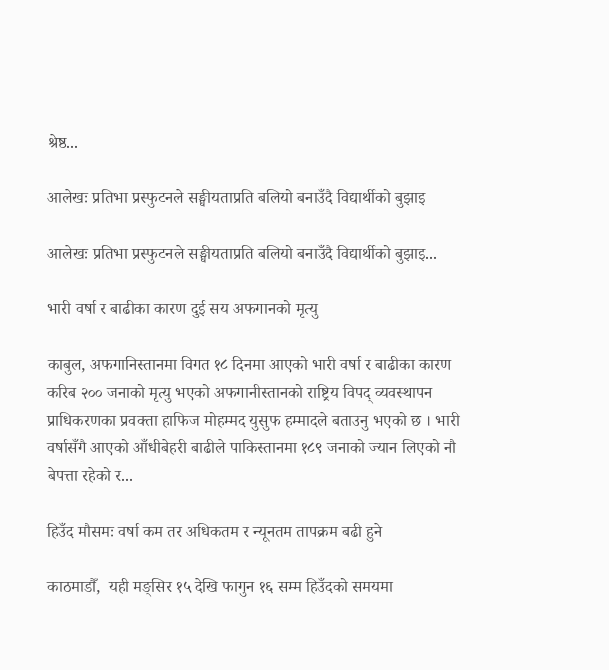श्रेष्ठ...

आलेखः प्रतिभा प्रस्फुटनले सङ्घीयताप्रति बलियो बनाउँदै विद्यार्थीको बुझाइ

आलेखः प्रतिभा प्रस्फुटनले सङ्घीयताप्रति बलियो बनाउँदै विद्यार्थीको बुझाइ...

भारी वर्षा र बाढीका कारण दुई सय अफगानको मृत्यु

काबुल, अफगानिस्तानमा विगत १८ दिनमा आएको भारी वर्षा र बाढीका कारण करिब २०० जनाको मृत्यु भएको अफगानीस्तानको राष्ट्रिय विपद् व्यवस्थापन प्राधिकरणका प्रवक्ता हाफिज मोहम्मद युसुफ हम्मादले बताउनु भएको छ । भारी वर्षासँगै आएको आँधीबेहरी बाढीले पाकिस्तानमा १८९ जनाको ज्यान लिएको नौ बेपत्ता रहेको र...

हिउँद मौसमः वर्षा कम तर अधिकतम र न्यूनतम तापक्रम बढी हुने

काठमाडौँ,  यही मङ्सिर १५ देखि फागुन १६ सम्म हिउँदको समयमा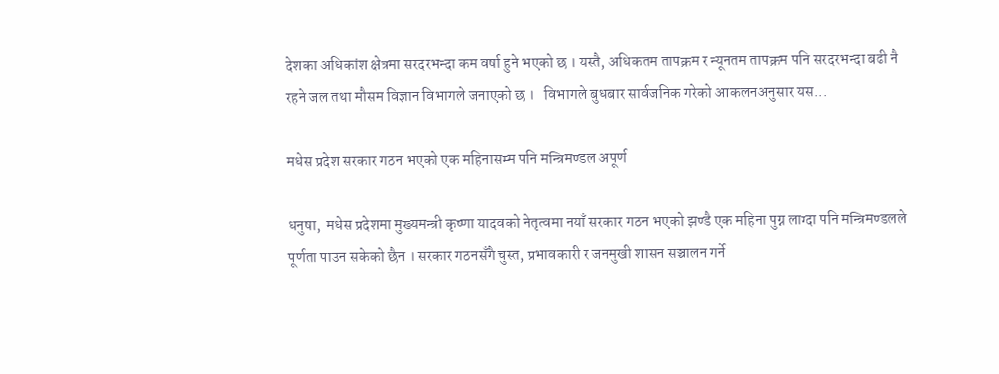देशका अधिकांश क्षेत्रमा सरदरभन्दा कम वर्षा हुने भएको छ । यस्तै, अधिकतम तापक्रम र न्यूनतम तापक्रम पनि सरदरभन्दा बढी नै रहने जल तथा मौसम विज्ञान विभागले जनाएको छ ।   विभागले बुधबार सार्वजनिक गरेको आकलनअनुसार यस...

मधेस प्रदेश सरकार गठन भएको एक महिनासम्म पनि मन्त्रिमण्डल अपूर्ण

धनुषा,  मधेस प्रदेशमा मुख्यमन्त्री कृष्णा यादवको नेतृत्वमा नयाँ सरकार गठन भएको झण्डै एक महिना पुग्न लाग्दा पनि मन्त्रिमण्डलले पूर्णता पाउन सकेको छैन । सरकार गठनसँगै चुस्त, प्रभावकारी र जनमुखी शासन सञ्चालन गर्ने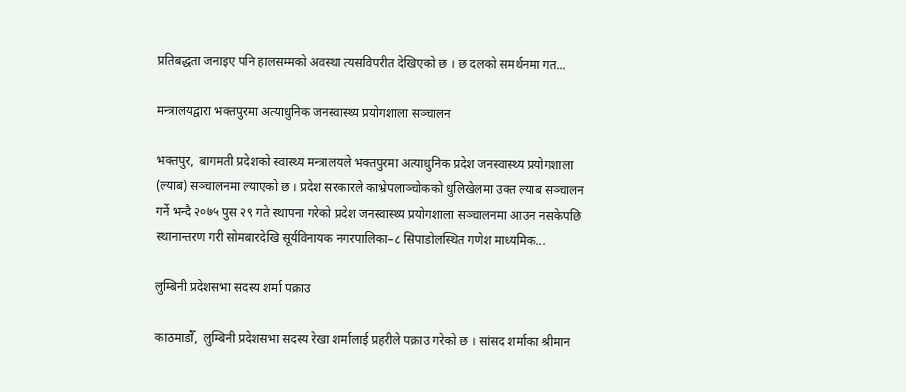प्रतिबद्धता जनाइए पनि हालसम्मको अवस्था त्यसविपरीत देखिएको छ । छ दलको समर्थनमा गत...

मन्त्रालयद्वारा भक्तपुरमा अत्याधुनिक जनस्वास्थ्य प्रयोगशाला सञ्चालन

भक्तपुर,  बागमती प्रदेशको स्वास्थ्य मन्त्रालयले भक्तपुरमा अत्याधुनिक प्रदेश जनस्वास्थ्य प्रयोगशाला (ल्याब) सञ्चालनमा ल्याएको छ । प्रदेश सरकारले काभ्रेपलाञ्चोकको धुलिखेलमा उक्त ल्याब सञ्चालन गर्ने भन्दै २०७५ पुस २९ गते स्थापना गरेको प्रदेश जनस्वास्थ्य प्रयोगशाला सञ्चालनमा आउन नसकेपछि स्थानान्तरण गरी सोमबारदेखि सूर्यविनायक नगरपालिका–८ सिपाडोलस्थित गणेश माध्यमिक...

लुम्बिनी प्रदेशसभा सदस्य शर्मा पक्राउ

काठमाडौँ,  लुम्बिनी प्रदेशसभा सदस्य रेखा शर्मालाई प्रहरीले पक्राउ गरेको छ । सांसद शर्माका श्रीमान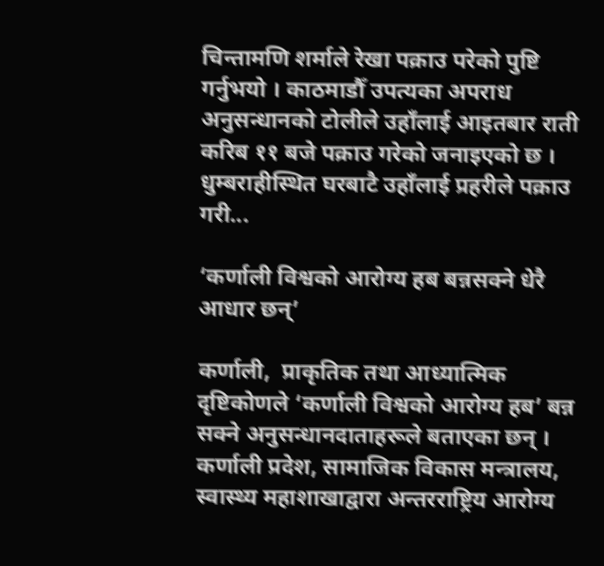चिन्तामणि शर्माले रेखा पक्राउ परेको पुष्टि गर्नुभयो । काठमाडौँ उपत्यका अपराध अनुसन्धानको टोलीले उहाँलाई आइतबार राती करिब ११ बजे पक्राउ गरेको जनाइएको छ । धुम्बराहीस्थित घरबाटै उहाँलाई प्रहरीले पक्राउ गरी...

‘कर्णाली विश्वको आरोग्य हब बन्नसक्ने धेरै आधार छन्’

कर्णाली,  प्राकृतिक तथा आध्यात्मिक दृष्टिकोणले ‘कर्णाली विश्वको आरोग्य हब’ बन्न सक्ने अनुसन्धानदाताहरूले बताएका छन् । कर्णाली प्रदेश, सामाजिक विकास मन्त्रालय, स्वास्थ्य महाशाखाद्वारा अन्तरराष्ट्रिय आरोग्य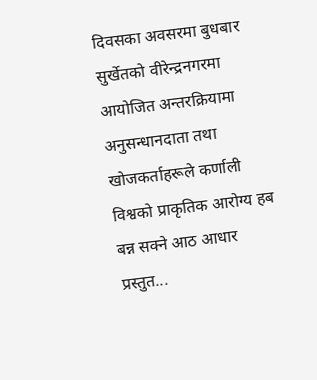दिवसका अवसरमा बुधबार सुर्खेतको वीरेन्द्रनगरमा आयोजित अन्तरक्रियामा अनुसन्धानदाता तथा खोजकर्ताहरूले कर्णाली विश्वको प्राकृतिक आरोग्य हब बन्न सक्ने आठ आधार प्रस्तुत...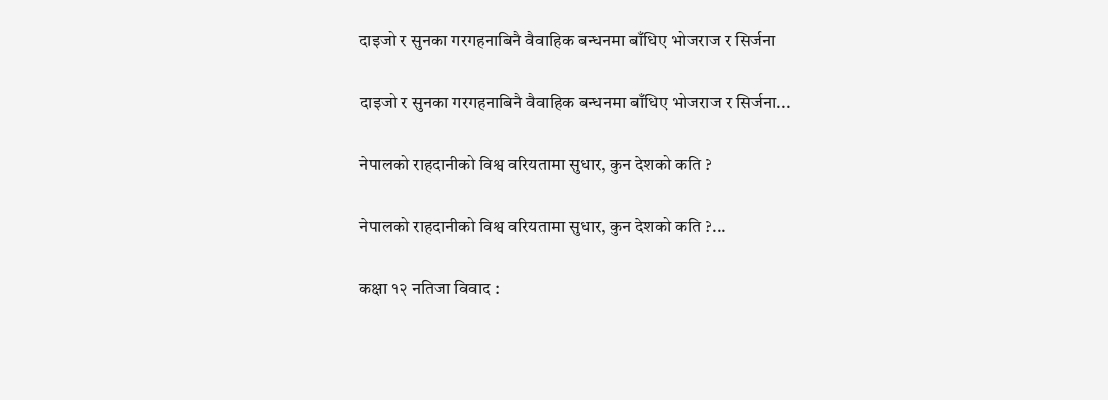दाइजो र सुनका गरगहनाबिनै वैवाहिक बन्धनमा बाँधिए भोजराज र सिर्जना

दाइजो र सुनका गरगहनाबिनै वैवाहिक बन्धनमा बाँधिए भोजराज र सिर्जना...

नेपालको राहदानीको विश्व वरियतामा सुधार, कुन देशको कति ?

नेपालको राहदानीको विश्व वरियतामा सुधार, कुन देशको कति ?...

कक्षा १२ नतिजा विवाद :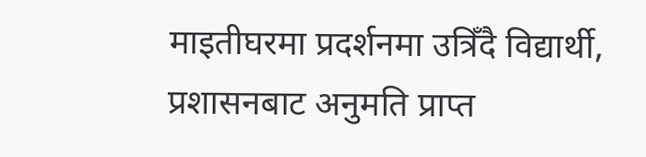माइतीघरमा प्रदर्शनमा उत्रिँदै विद्यार्थी, प्रशासनबाट अनुमति प्राप्त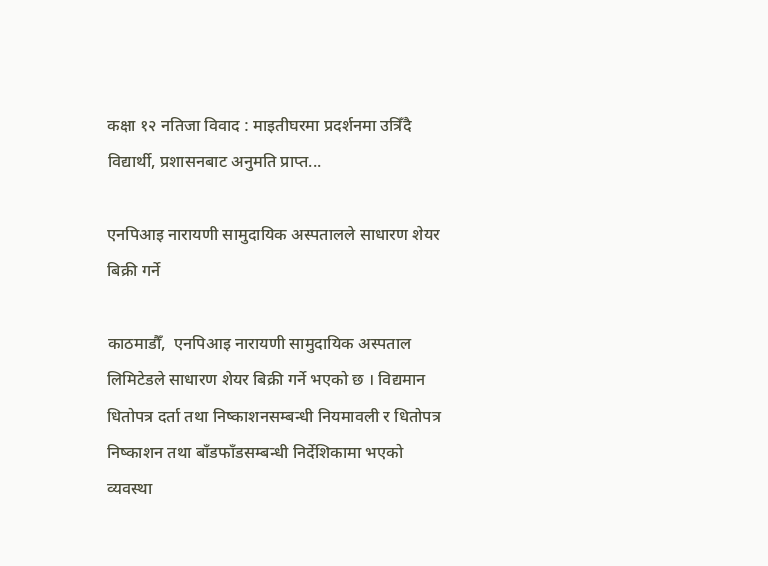कक्षा १२ नतिजा विवाद : माइतीघरमा प्रदर्शनमा उत्रिँदै विद्यार्थी, प्रशासनबाट अनुमति प्राप्त...

एनपिआइ नारायणी सामुदायिक अस्पतालले साधारण शेयर बिक्री गर्ने

काठमाडौँ,  एनपिआइ नारायणी सामुदायिक अस्पताल लिमिटेडले साधारण शेयर बिक्री गर्ने भएको छ । विद्यमान धितोपत्र दर्ता तथा निष्काशनसम्बन्धी नियमावली र धितोपत्र निष्काशन तथा बाँडफाँडसम्बन्धी निर्देशिकामा भएको व्यवस्था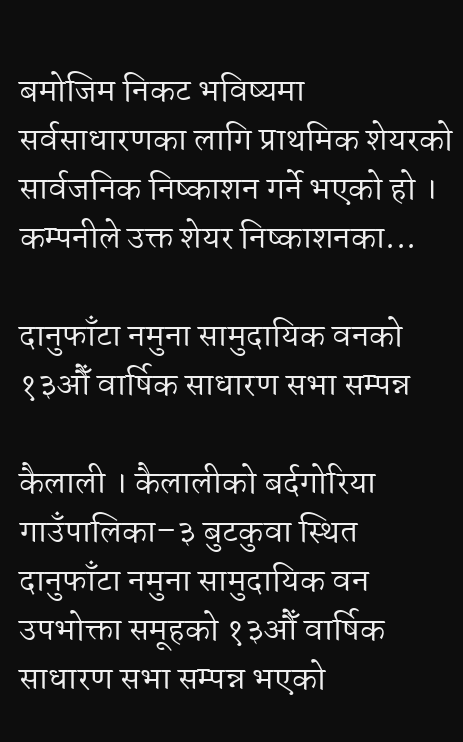बमोजिम निकट भविष्यमा सर्वसाधारणका लागि प्राथमिक शेयरको सार्वजनिक निष्काशन गर्ने भएको हो । कम्पनीले उक्त शेयर निष्काशनका...

दानुफाँटा नमुना सामुदायिक वनको १३औँ वार्षिक साधारण सभा सम्पन्न

कैलाली । कैलालीको बर्दगोरिया गाउँपालिका–३ बुटकुवा स्थित दानुफाँटा नमुना सामुदायिक वन उपभोक्ता समूहको १३औँ वार्षिक साधारण सभा सम्पन्न भएको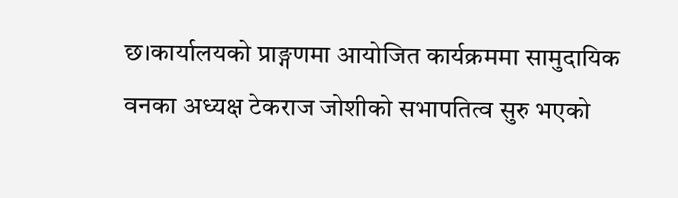छ।कार्यालयको प्राङ्गणमा आयोजित कार्यक्रममा सामुदायिक वनका अध्यक्ष टेकराज जोशीको सभापतित्व सुरु भएको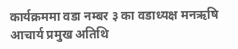कार्यक्रममा वडा नम्बर ३ का वडाध्यक्ष मनऋषि आचार्य प्रमुख अतिथि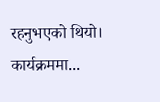रहनुभएको थियो। कार्यक्रममा...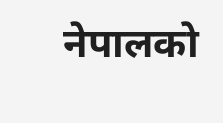नेपालको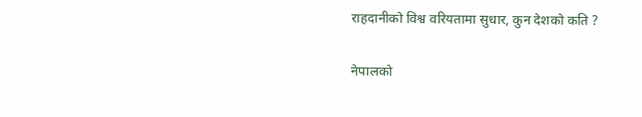राहदानीको विश्व वरियतामा सुधार, कुन देशको कति ?

नेपालको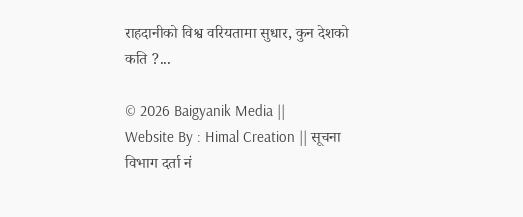राहदानीको विश्व वरियतामा सुधार, कुन देशको कति ?...

© 2026 Baigyanik Media || Website By : Himal Creation || सूचना विभाग दर्ता नं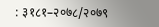: ३१८१–२०७८/२०७९